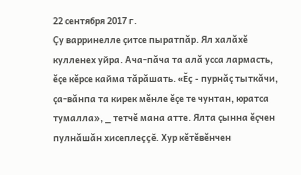22 сентября 2017 г.
Çу варринелле çитсе пыратпăр. Ял халăхĕ кулленех уйра. Ача-пăча та алă усса лармасть, ĕçе кĕрсе кайма тăрăшать. «Ĕç - пурнăç тыткăчи, çа-вăнпа та кирек мĕнле ĕçе те чунтан, юратса тумалла», _ тетчĕ мана атте. Ялта çынна ĕçчен пулнăшăн хисеплеççĕ. Хур кĕтĕвĕнчен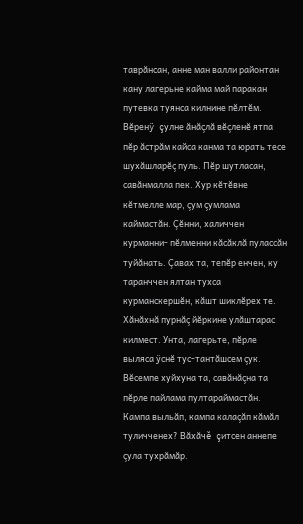таврăнсан, анне ман валли районтан кану лагерьне кайма май паракан путевка туянса килнине пĕлтĕм. Вĕренÿ çулне ăнăçлă вĕçленĕ ятпа пĕр ăстрăм кайса канма та юрать тесе шухăшларĕç пуль. Пĕр шутласан, савăнмалла пек. Хур кĕтĕвне кĕтмелле мар, çум çумлама каймастăн. Çĕнни, халиччен курманни- пĕлменни кăсăклă пулассăн туйăнать. Çавах та, тепĕр енчен, ку таранччен ялтан тухса курманскершĕн, кăшт шиклĕрех те. Хăнăхнă пурнăç йĕркине улăштарас килмест. Унта, лагерьте, пĕрле выляса ÿснĕ тус-тантăшсем çук. Вĕсемпе хуйхуна та, савăнăçна та пĕрле пайлама пултараймастăн. Кампа выльăп, кампа калаçăп кăмăл туличченех? Вăхăчĕ çитсен аннепе çула тухрăмăр.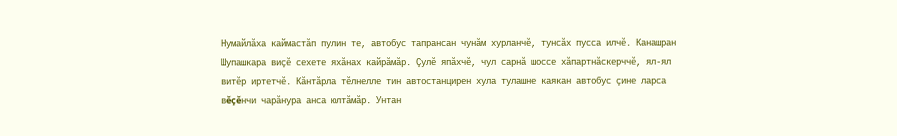Нумайлăха каймастăп пулин те, автобус тапрансан чунăм хурланчĕ, тунсăх пусса илчĕ. Канашран Шупашкара виçĕ сехете яхăнах кайрăмăр. Çулĕ япăхчĕ, чул сарнă шоссе хăпартнăскерччĕ, ял-ял витĕр иртетчĕ. Кăнтăрла тĕлнелле тин автостанцирен хула тулашне каякан автобус çине ларса вĕçĕнчи чарăнура анса юлтăмăр. Унтан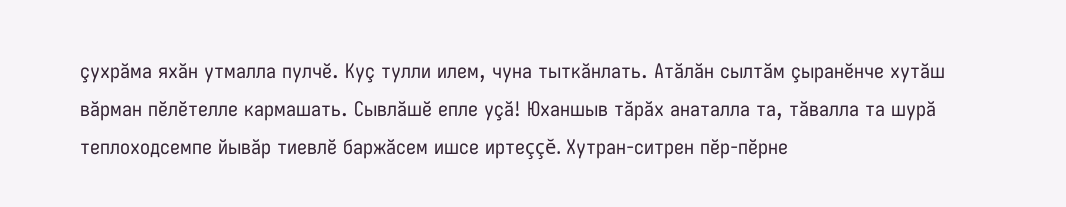çухрăма яхăн утмалла пулчĕ. Куç тулли илем, чуна тыткăнлать. Атăлăн сылтăм çыранĕнче хутăш вăрман пĕлĕтелле кармашать. Сывлăшĕ епле уçă! Юханшыв тăрăх анаталла та, тăвалла та шурă теплоходсемпе йывăр тиевлĕ баржăсем ишсе иртеççĕ. Хутран-ситрен пĕр-пĕрне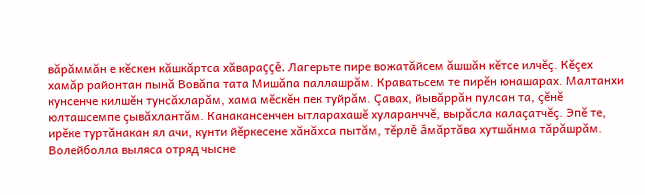вăрăммăн е кĕскен кăшкăртса хăвараççĕ. Лагерьте пире вожатăйсем ăшшăн кĕтсе илчĕç. Кĕçех хамăр районтан пынă Вовăпа тата Мишăпа паллашрăм. Краватьсем те пирĕн юнашарах. Малтанхи кунсенче килшĕн тунсăхларăм, хама мĕскĕн пек туйрăм. Çавах, йывăррăн пулсан та, çĕнĕ юлташсемпе çывăхлантăм. Канакансенчен ытларахашĕ хуларанччĕ, вырăсла калаçатчĕç. Эпĕ те, ирĕке туртăнакан ял ачи, кунти йĕркесене хăнăхса пытăм, тĕрлĕ ăмăртăва хутшăнма тăрăшрăм. Волейболла выляса отряд чысне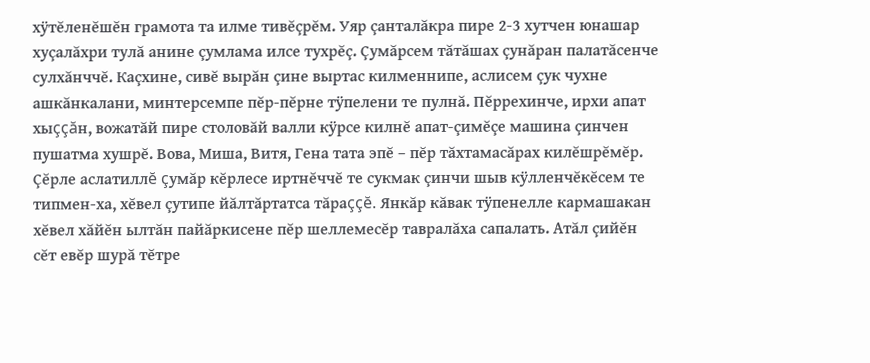хÿтĕленĕшĕн грамота та илме тивĕçрĕм. Уяр çанталăкра пире 2-3 хутчен юнашар хуçалăхри тулă анине çумлама илсе тухрĕç. Çумăрсем тăтăшах çунăран палатăсенче сулхăнччĕ. Каçхине, сивĕ вырăн çине выртас килменнипе, аслисем çук чухне ашкăнкалани, минтерсемпе пĕр-пĕрне тÿпелени те пулнă. Пĕррехинче, ирхи апат хыççăн, вожатăй пире столовăй валли кÿрсе килнĕ апат-çимĕçе машина çинчен пушатма хушрĕ. Вова, Миша, Витя, Гена тата эпĕ – пĕр тăхтамасăрах килĕшрĕмĕр. Çĕрле аслатиллĕ çумăр кĕрлесе иртнĕччĕ те сукмак çинчи шыв кÿлленчĕкĕсем те типмен-ха, хĕвел çутипе йăлтăртатса тăраççĕ. Янкăр кăвак тÿпенелле кармашакан хĕвел хăйĕн ылтăн пайăркисене пĕр шеллемесĕр тавралăха сапалать. Атăл çийĕн сĕт евĕр шурă тĕтре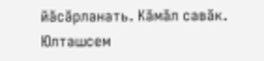йăсăрланать. Кăмăл савăк. Юлташсем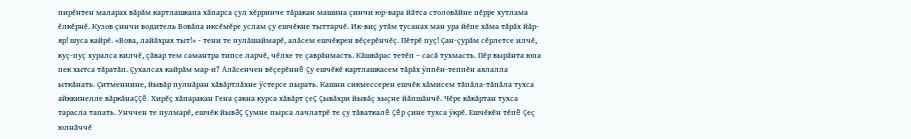пирĕнтен маларах вăрăм картлашкапа хăпарса çул хĕрринче тăракан машина çинчи юр-вара йăтса столовăйне пĕрре хутлама ĕлкĕрнĕ. Кузов çинчи водитель Вовăпа иксĕмĕре услам çу ешчĕкне тыттарчĕ. Ик-виç утăм тусанах ман ура йĕпе хăма тăрăх йăр-яр! шуса кайрĕ. «Вова, лайăхрах тыт!» - тени те пулăшаймарĕ, алăсем ешчĕкрен вĕçерĕнчĕç. Пĕтрĕ пуç! Çан-çурăм сĕрлетсе илчĕ, куç-пуç хуралса килчĕ, çăвар тем самантра типсе ларчĕ, чĕлхе те çаврăнмасть. Кăшкăрас тетĕп – сасă тухмасть. Пĕр вырăнта юпа пек хытса тăратăп. Çухалсах кайрăм мар-и? Алăсенчен вĕçерĕннĕ çу ешчĕкĕ картлашкасем тăрăх ÿппĕн-теппĕн аялалла ыткăнать. Çитменнине, йывăр пулнăран хăвăртлăхне ÿстерсе пырать. Кашни сикмессерен ешчĕк хăмисем тăпăла-тăпăла тухса айккинелле вăркăнаççĕ. Хирĕç хăпаракан Гена çакна курса хăвăрт çеç çывăхри йывăç хыçне йăпшăнчĕ. Чĕре кăкăртан тухса тарасла тапать. Унччен те пулмарĕ, ешчĕк йывăç çумне пырса лачлатрĕ те çу тăваткалĕ çĕр çине тухса ÿкрĕ. Ешчĕкĕн тĕпĕ çеç юлнăччĕ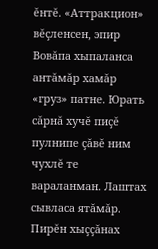ĕнтĕ. «Аттракцион» вĕçленсен, эпир Вовăпа хыпаланса антăмăр хамăр «груз» патне. Юрать сăрнă хучĕ пиçĕ пулнипе çăвĕ ним чухлĕ те вараланман. Лаштах сывласа ятăмăр. Пирĕн хыççăнах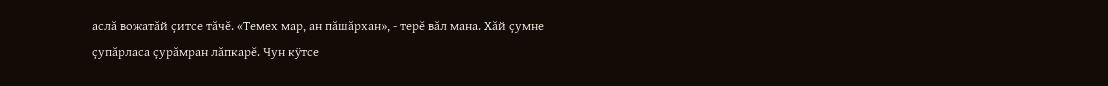аслă вожатăй çитсе тăчĕ. «Темех мар, ан пăшăрхан», - терĕ вăл мана. Хăй çумне çупăрласа çурăмран лăпкарĕ. Чун кÿтсе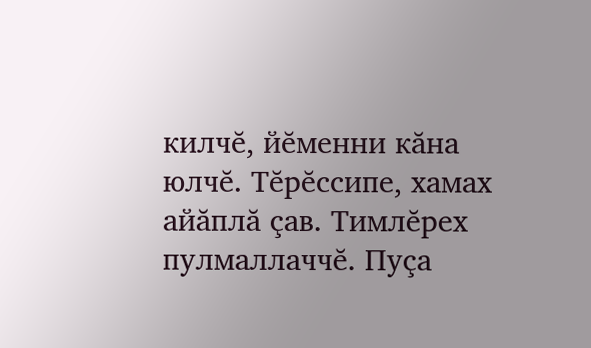килчĕ, йĕменни кăна юлчĕ. Тĕрĕссипе, хамах айăплă çав. Тимлĕрех пулмаллаччĕ. Пуçа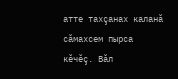атте тахçанах каланă сăмахсем пырса кĕчĕç. Вăл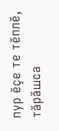пур ĕçе те тĕплĕ, тăрăшса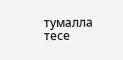тумалла тесе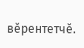вĕрентетчĕ.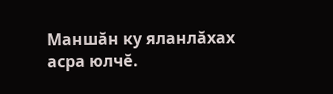Маншăн ку яланлăхах асра юлчĕ.